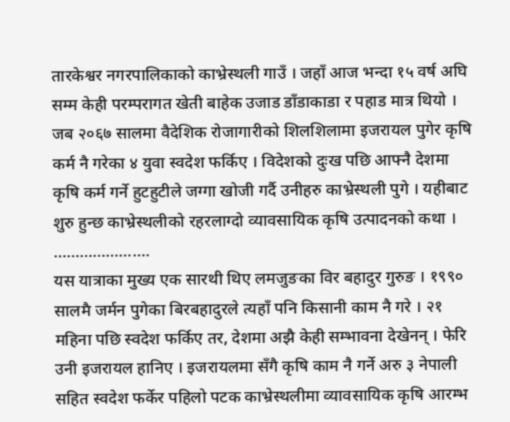तारकेश्वर नगरपालिकाको काभ्रेस्थली गाउँ । जहाँ आज भन्दा १५ वर्ष अघि सम्म केही परम्परागत खेती बाहेक उजाड डाँडाकाडा र पहाड मात्र थियो ।
जब २०६७ सालमा वैदेशिक रोजागारीको शिलशिलामा इजरायल पुगेर कृषि कर्म नै गरेका ४ युवा स्वदेश फर्किए । विदेशको दुःख पछि आफ्नै देशमा कृषि कर्म गर्ने हुटहुटीले जग्गा खोजी गर्दै उनीहरु काभ्रेस्थली पुगे । यहीबाट शुरु हुन्छ काभ्रेस्थलीको रहरलाग्दो व्यावसायिक कृषि उत्पादनको कथा ।
………………….
यस यात्राका मुख्य एक सारथी थिए लमजुङका विर बहादुर गुरुङ । १९९० सालमै जर्मन पुगेका बिरबहादुरले त्यहाँ पनि किसानी काम नै गरे । २१ महिना पछि स्वदेश फर्किए तर, देशमा अझै केही सम्भावना देखेनन् । फेरि उनी इजरायल हानिए । इजरायलमा सँगै कृषि काम नै गर्ने अरु ३ नेपाली सहित स्वदेश फर्केर पहिलो पटक काभ्रेस्थलीमा व्यावसायिक कृषि आरम्भ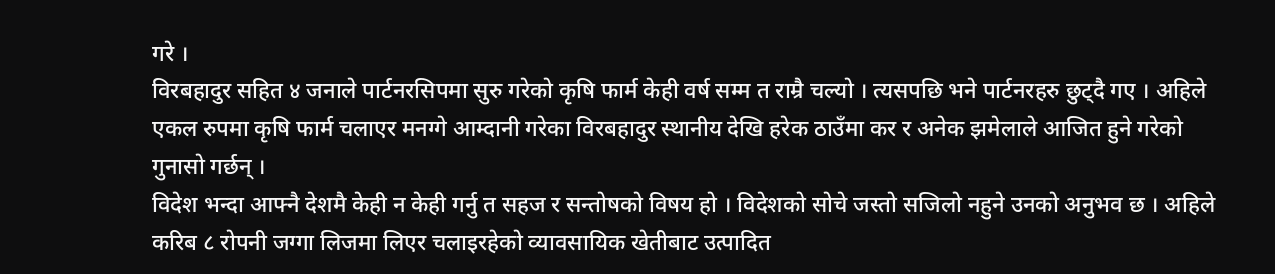गरे ।
विरबहादुर सहित ४ जनाले पार्टनरसिपमा सुरु गरेको कृषि फार्म केही वर्ष सम्म त राम्रै चल्यो । त्यसपछि भने पार्टनरहरु छुट्दै गए । अहिले एकल रुपमा कृषि फार्म चलाएर मनग्गे आम्दानी गरेका विरबहादुर स्थानीय देखि हरेक ठाउँमा कर र अनेक झमेलाले आजित हुने गरेको गुनासो गर्छन् ।
विदेश भन्दा आफ्नै देशमै केही न केही गर्नु त सहज र सन्तोषको विषय हो । विदेशको सोचे जस्तो सजिलो नहुने उनको अनुभव छ । अहिले करिब ८ रोपनी जग्गा लिजमा लिएर चलाइरहेको व्यावसायिक खेतीबाट उत्पादित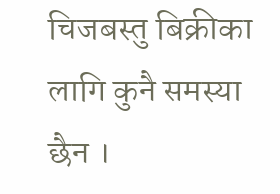चिजबस्तु बिक्रीका लागि कुनै समस्या छैन ।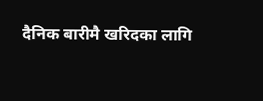दैनिक बारीमै खरिदका लागि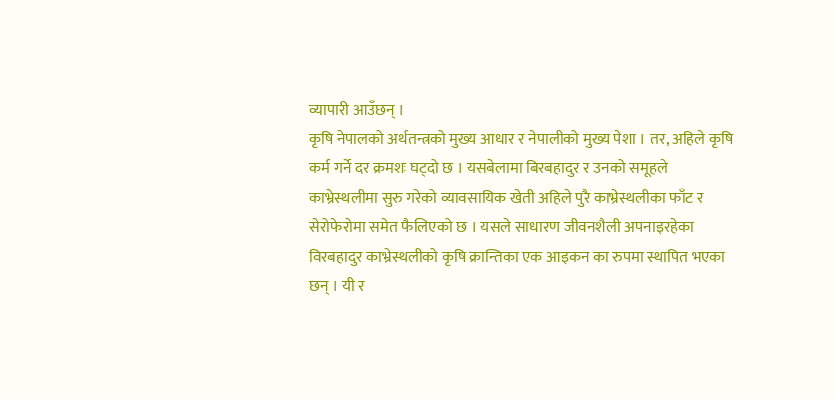व्यापारी आउँछन् ।
कृषि नेपालको अर्थतन्त्रको मुख्य आधार र नेपालीको मुख्य पेशा । तर, अहिले कृषि कर्म गर्ने दर क्रमशः घट्दो छ । यसबेलामा बिरबहादुर र उनको समूहले काभ्रेस्थलीमा सुरु गरेको व्यावसायिक खेती अहिले पुरै काभ्रेस्थलीका फाँट र सेरोफेरोमा समेत फैलिएको छ । यसले साधारण जीवनशैली अपनाइरहेका विरबहादुर काभ्रेस्थलीको कृषि क्रान्तिका एक आइकन का रुपमा स्थापित भएका छन् । यी र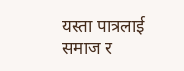यस्ता पात्रलाई समाज र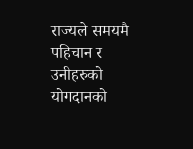राज्यले समयमै पहिचान र उनीहरुको योगदानको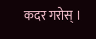कदर गरोस् ।